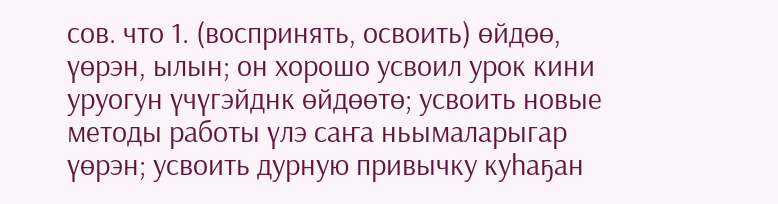сов. что 1. (воспринять, освоить) өйдөө, үөрэн, ылын; он хорошо усвоил урок кини уруогун үчүгэйднк өйдөөтө; усвоить новые методы работы үлэ саҥа ньымаларыгар үөрэн; усвоить дурную привычку куһаҕан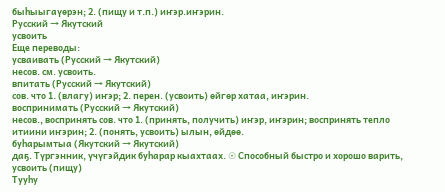быһыыгаүөрэн; 2. (пищу и т.п.) иҥэр.иҥэрин.
Русский → Якутский
усвоить
Еще переводы:
усваивать (Русский → Якутский)
несов. см. усвоить.
впитать (Русский → Якутский)
сов. что 1. (влагу) иҥэр; 2. перен. (усвоить) өйгөр хатаа, иҥэрин.
воспринимать (Русский → Якутский)
несов., воспринять сов. что 1. (принять, получить) иҥэр, иҥэрин; воспринять тепло итиини иҥэрин; 2. (понять, усвоить) ылын, өйдөө.
буһарымтыа (Якутский → Якутский)
даҕ. Түргэнник, үчүгэйдик буһарар кыахтаах. ☉ Способный быстро и хорошо варить, усвоить (пищу)
Тууһу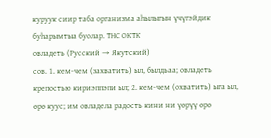куруук сиир таба организма аһылыгын үчүгэйдик буһарымтыа буолар. ТНС ОКТК
овладеть (Русский → Якутский)
сов. 1. кем-чем (захватить) ыл, былдьаа; овладеть крепостью кириэппэпи ыл; 2. кем-чем (охватить) ыга ыл, өрө куус; им овладела радость кини ни үөрүү өрө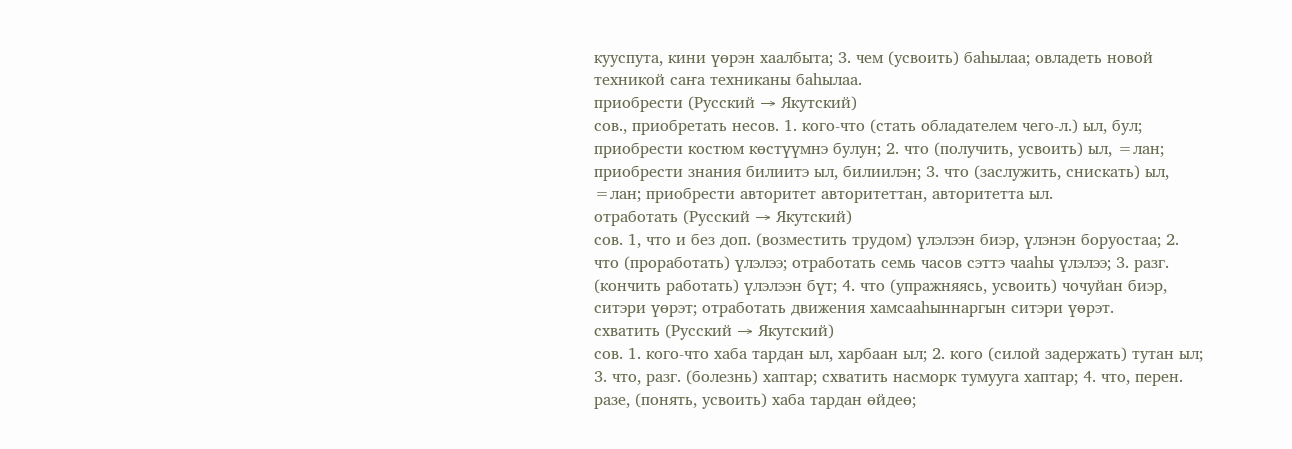кууспута, кини үөрэн хаалбыта; 3. чем (усвоить) баһылаа; овладеть новой техникой саҥа техниканы баһылаа.
приобрести (Русский → Якутский)
сов., приобретать несов. 1. кого-что (стать обладателем чего-л.) ыл, бул; приобрести костюм көстүүмнэ булун; 2. что (получить, усвоить) ыл, =лан; приобрести знания билиитэ ыл, билиилэн; 3. что (заслужить, снискать) ыл, =лан; приобрести авторитет авторитеттан, авторитетта ыл.
отработать (Русский → Якутский)
сов. 1, что и без доп. (возместить трудом) үлэлээн биэр, үлэнэн боруостаа; 2. что (проработать) үлэлээ; отработать семь часов сэттэ чааһы үлэлээ; 3. разг. (кончить работать) үлэлээн бүт; 4. что (упражняясь, усвоить) чочуйан биэр, ситэри үөрэт; отработать движения хамсааһыннаргын ситэри үөрэт.
схватить (Русский → Якутский)
сов. 1. кого-что хаба тардан ыл, харбаан ыл; 2. кого (силой задержать) тутан ыл; 3. что, разг. (болезнь) хаптар; схватить насморк тумууга хаптар; 4. что, перен. разе, (понять, усвоить) хаба тардан өйдеө;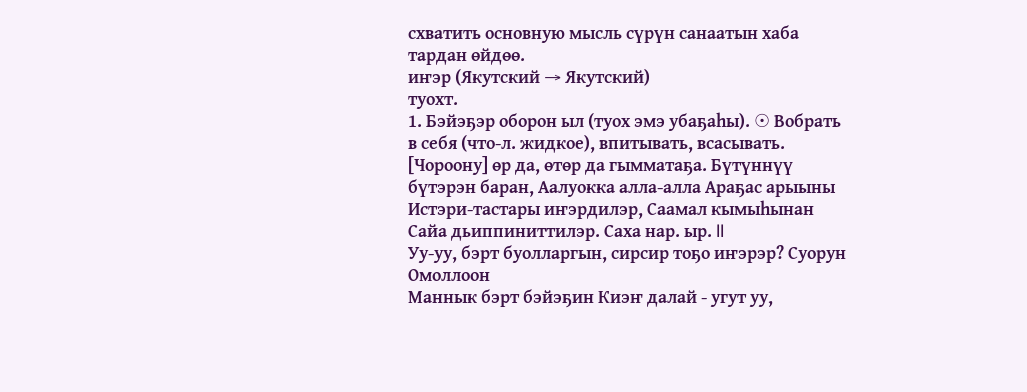схватить основную мысль сүрүн санаатын хаба тардан өйдөө.
иҥэр (Якутский → Якутский)
туохт.
1. Бэйэҕэр оборон ыл (туох эмэ убаҕаһы). ☉ Вобрать в себя (что-л. жидкое), впитывать, всасывать. [Чороону] өр да, өтөр да гымматаҕа. Бүтүннүү бүтэрэн баран, Аалуокка алла-алла Араҕас арыыны Истэри-тастары иҥэрдилэр, Саамал кымыһынан Сайа дьиппиниттилэр. Саха нар. ыр. II
Уу-уу, бэрт буолларгын, сирсир тоҕо иҥэрэр? Суорун Омоллоон
Маннык бэрт бэйэҕин Киэҥ далай - угут уу,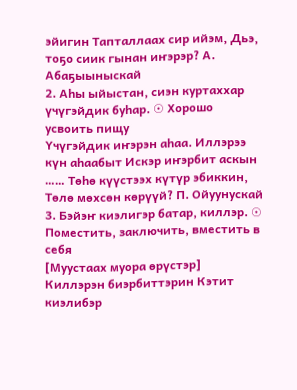эйигин Тапталлаах сир ийэм, Дьэ, тоҕо сиик гынан иҥэрэр? А. Абаҕыыныскай
2. Аһы ыйыстан, сиэн куртаххар үчүгэйдик буһар. ☉ Хорошо усвоить пищу
Үчүгэйдик иҥэрэн аһаа. Иллэрээ күн аһаабыт Искэр иҥэрбит аскын …… Төһө күүстээх күтүр эбиккин, Төлө мөхсөн көрүүй? П. Ойуунускай
3. Бэйэҥ киэлигэр батар, киллэр. ☉ Поместить, заключить, вместить в себя
[Муустаах муора өрүстэр] Киллэрэн биэрбиттэрин Кэтит киэлибэр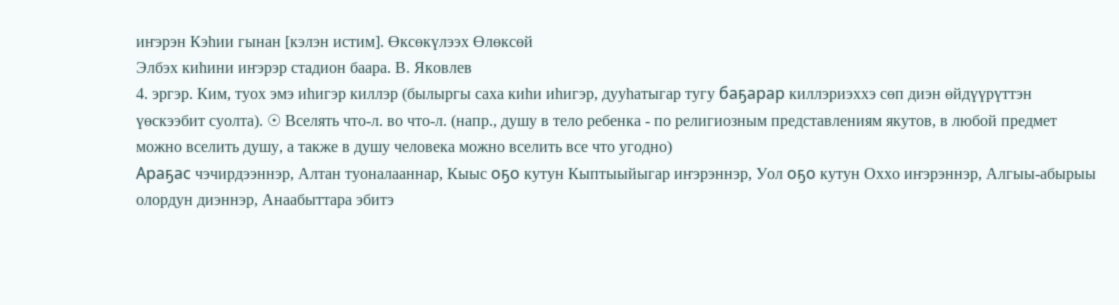иҥэрэн Кэһии гынан [кэлэн истим]. Өксөкүлээх Өлөксөй
Элбэх киһини иҥэрэр стадион баара. В. Яковлев
4. эргэр. Ким, туох эмэ иһигэр киллэр (былыргы саха киһи иһигэр, дууһатыгар тугу баҕарар киллэриэххэ сөп диэн өйдүүрүттэн үөскээбит суолта). ☉ Вселять что-л. во что-л. (напр., душу в тело ребенка - по религиозным представлениям якутов, в любой предмет можно вселить душу, а также в душу человека можно вселить все что угодно)
Араҕас чэчирдээннэр, Алтан туоналааннар, Кыыс оҕо кутун Кыптыыйыгар иҥэрэннэр, Уол оҕо кутун Оххо иҥэрэннэр, Алгыы-абырыы олордун диэннэр, Анаабыттара эбитэ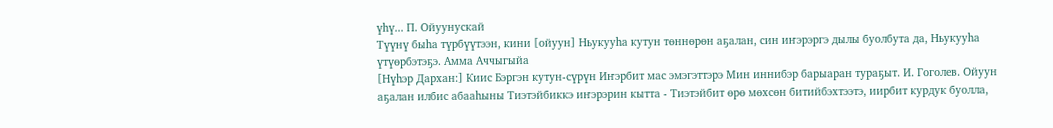үһү... П. Ойуунускай
Түүнү быһа түрбүүтээн, кини [ойуун] Ньукууһа кутун төннөрөн аҕалан, син иҥэрэргэ дылы буолбута да, Ньукууһа үтүөрбэтэҕэ. Амма Аччыгыйа
[Нүһэр Дархан:] Киис Бэргэн кутун-сүрүн Иҥэрбит мас эмэгэттэрэ Мин иннибэр барыаран тураҕыт. И. Гоголев. Ойуун аҕалан илбис абааһыны Тиэтэйбиккэ иҥэрэрин кытта - Тиэтэйбит өрө мөхсөн битийбэхтээтэ, иирбит курдук буолла,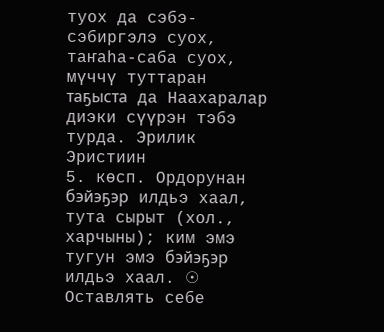туох да сэбэ-сэбиргэлэ суох, таҥаһа-саба суох, мүччү туттаран таҕыста да Наахаралар диэки сүүрэн тэбэ турда. Эрилик Эристиин
5. көсп. Ордорунан бэйэҕэр илдьэ хаал, тута сырыт (хол., харчыны); ким эмэ тугун эмэ бэйэҕэр илдьэ хаал. ☉ Оставлять себе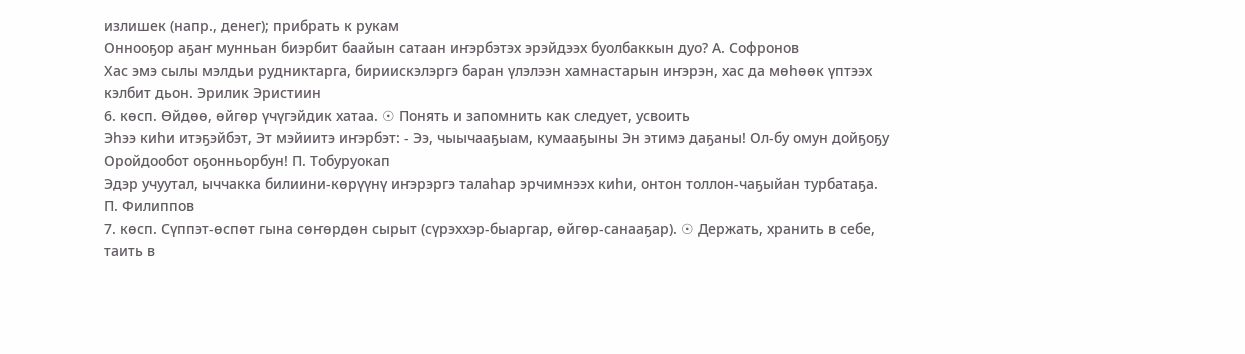излишек (напр., денег); прибрать к рукам
Оннооҕор аҕаҥ мунньан биэрбит баайын сатаан иҥэрбэтэх эрэйдээх буолбаккын дуо? А. Софронов
Хас эмэ сылы мэлдьи рудниктарга, бириискэлэргэ баран үлэлээн хамнастарын иҥэрэн, хас да мөһөөк үптээх кэлбит дьон. Эрилик Эристиин
6. көсп. Өйдөө, өйгөр үчүгэйдик хатаа. ☉ Понять и запомнить как следует, усвоить
Эһээ киһи итэҕэйбэт, Эт мэйиитэ иҥэрбэт: - Ээ, чыычааҕыам, кумааҕыны Эн этимэ даҕаны! Ол-бу омун дойҕоҕу Оройдообот оҕонньорбун! П. Тобуруокап
Эдэр учуутал, ыччакка билиини-көрүүнү иҥэрэргэ талаһар эрчимнээх киһи, онтон толлон-чаҕыйан турбатаҕа. П. Филиппов
7. көсп. Сүппэт-өспөт гына сөҥөрдөн сырыт (сүрэххэр-быаргар, өйгөр-санааҕар). ☉ Держать, хранить в себе, таить в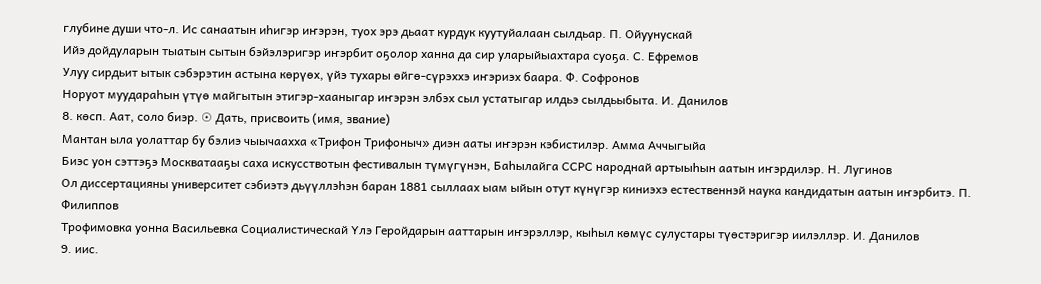глубине души что-л. Ис санаатын иһигэр иҥэрэн, туох эрэ дьаат курдук куутуйалаан сылдьар. П. Ойуунускай
Ийэ дойдуларын тыатын сытын бэйэлэригэр иҥэрбит оҕолор ханна да сир уларыйыахтара суоҕа. С. Ефремов
Улуу сирдьит ытык сэбэрэтин астына көрүөх, үйэ тухары өйгө-сүрэххэ иҥэриэх баара. Ф. Софронов
Норуот муудараһын үтүө майгытын этигэр-хааныгар иҥэрэн элбэх сыл устатыгар илдьэ сылдьыбыта. И. Данилов
8. көсп. Аат, соло биэр. ☉ Дать, присвоить (имя, звание)
Мантан ыла уолаттар бу бэлиэ чыычаахха «Трифон Трифоныч» диэн ааты иҥэрэн кэбистилэр. Амма Аччыгыйа
Биэс уон сэттэҕэ Москватааҕы саха искусствотын фестивалын түмүгүнэн, Баһылайга ССРС народнай артыыһын аатын иҥэрдилэр. Н. Лугинов
Ол диссертацияны университет сэбиэтэ дьүүллэһэн баран 1881 сыллаах ыам ыйын отут күнүгэр киниэхэ естественнэй наука кандидатын аатын иҥэрбитэ. П. Филиппов
Трофимовка уонна Васильевка Социалистическай Үлэ Геройдарын ааттарын иҥэрэллэр, кыһыл көмүс сулустары түөстэригэр иилэллэр. И. Данилов
9. иис.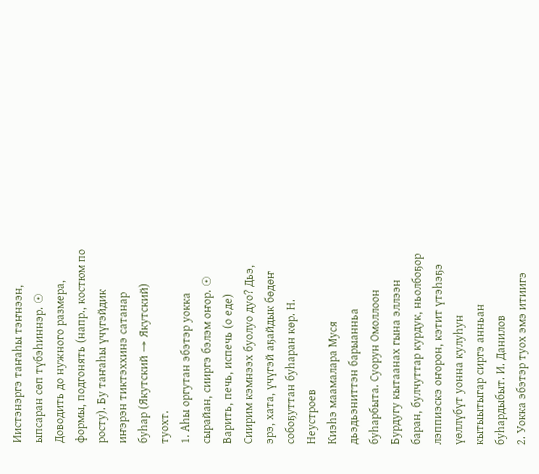Иистэнэргэ таҥаһы тэҥнээн, ыпсаран сөп түбэһиннэр. ☉ Доводить до нужного размера, формы, подгонять (напр., костюм по росту). Бу таҥаһы үчүгэйдик иҥэрэн тиктэххинэ сатанар
буһар (Якутский → Якутский)
туохт.
1. Аһы оргутан эбэтэр уокка сырайан, сииргэ бэлэм оҥор. ☉ Варить, печь, испечь (о еде)
Сиирим кэмнээх буолуо дуо? Дьэ, эрэ, хата, үчүгэй аҕайдык бөдөҥ собоҕуттан буһаран көр. Н. Неустроев
Киэһэ маамалара Муся дьэдьэниттэн барыанньа буһарбыта. Суорун Омоллоон
Бурдугу кытаанах гына эллээн баран, булчуттар курдук, ньолбоҕор лэппиэскэ оҥорон, кэтит үтэһэҕэ үөллүбүт уонна кулуһун кытыытыгар сиргэ анньан буһардыбыт. И. Данилов
2. Уокка эбэтэр туох эмэ итиигэ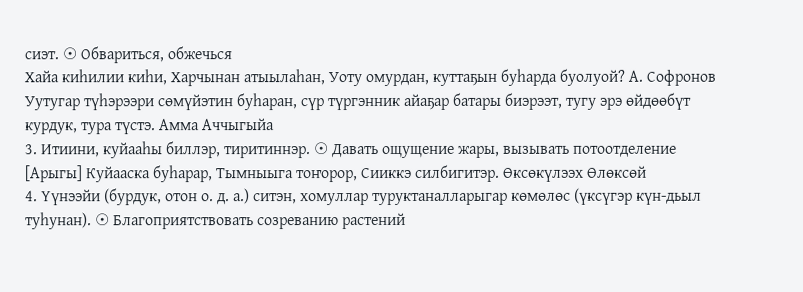сиэт. ☉ Обвариться, обжечься
Хайа киһилии киһи, Харчынан атыылаһан, Уоту омурдан, куттаҕын буһарда буолуой? А. Софронов
Уутугар түһэрээри сөмүйэтин буһаран, сүр түргэнник айаҕар батары биэрээт, тугу эрэ өйдөөбүт курдук, тура түстэ. Амма Аччыгыйа
3. Итиини, куйааһы биллэр, тиритиннэр. ☉ Давать ощущение жары, вызывать потоотделение
[Арыгы] Куйааска буһарар, Тымныыга тоҥорор, Сииккэ силбигитэр. Өксөкүлээх Өлөксөй
4. Үүнээйи (бурдук, отон о. д. а.) ситэн, хомуллар туруктаналларыгар көмөлөс (үксүгэр күн-дьыл туһунан). ☉ Благоприятствовать созреванию растений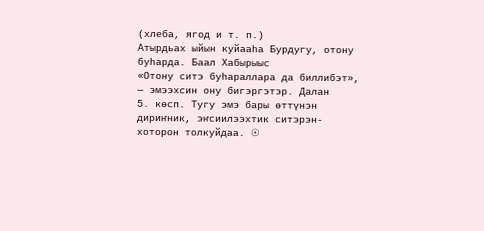(хлеба, ягод и т. п.)
Атырдьах ыйын куйааһа Бурдугу, отону буһарда. Баал Хабырыыс
«Отону ситэ буһараллара да биллибэт», — эмээхсин ону бигэргэтэр. Далан
5. көсп. Тугу эмэ бары өттүнэн дириҥник, эҥсиилээхтик ситэрэн-хоторон толкуйдаа. ☉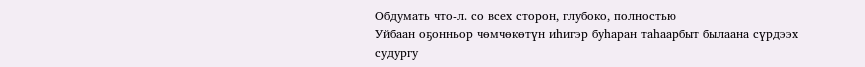Обдумать что-л. со всех сторон, глубоко, полностью
Уйбаан оҕонньор чөмчөкөтүн иһигэр буһаран таһаарбыт былаана сүрдээх судургу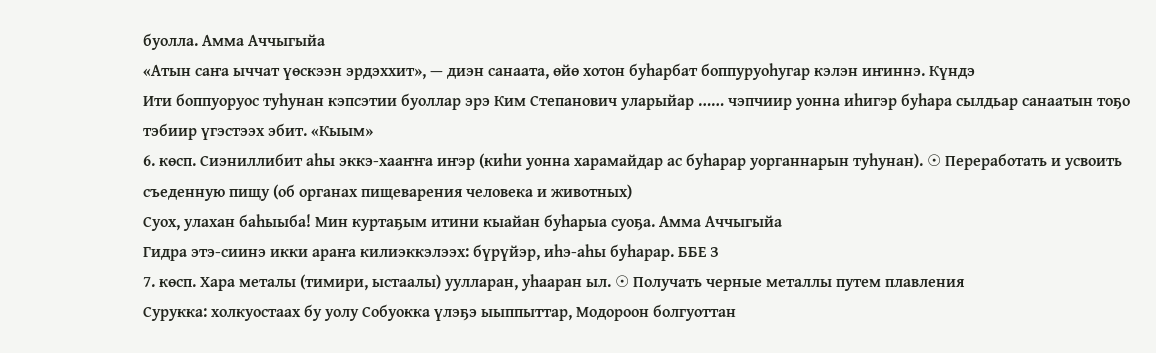буолла. Амма Аччыгыйа
«Атын саҥа ыччат үөскээн эрдэххит», — диэн санаата, өйө хотон буһарбат боппуруоһугар кэлэн иҥиннэ. Күндэ
Ити боппуоруос туһунан кэпсэтии буоллар эрэ Ким Степанович уларыйар …… чэпчиир уонна иһигэр буһара сылдьар санаатын тоҕо тэбиир үгэстээх эбит. «Кыым»
6. көсп. Сиэниллибит аһы эккэ-хааҥҥа иҥэр (киһи уонна харамайдар ас буһарар уорганнарын туһунан). ☉ Переработать и усвоить съеденную пищу (об органах пищеварения человека и животных)
Суох, улахан баһыыба! Мин куртаҕым итини кыайан буһарыа суоҕа. Амма Аччыгыйа
Гидра этэ-сиинэ икки араҥа килиэккэлээх: бүрүйэр, иһэ-аһы буһарар. ББЕ З
7. көсп. Хара металы (тимири, ыстаалы) уулларан, уһааран ыл. ☉ Получать черные металлы путем плавления
Сурукка: холкуостаах бу уолу Собуокка үлэҕэ ыыппыттар, Модороон болгуоттан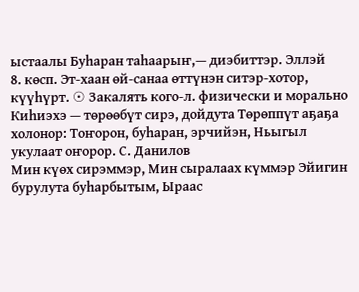ыстаалы Буһаран таһаарыҥ,— диэбиттэр. Эллэй
8. көсп. Эт-хаан өй-санаа өттүнэн ситэр-хотор, күүһүрт. ☉ Закалять кого-л. физически и морально
Киһиэхэ — төрөөбүт сирэ, дойдута Төрөппүт аҕаҕа холонор: Тоҥорон, буһаран, эрчийэн, Ньыгыл укулаат оҥорор. С. Данилов
Мин күөх сирэммэр, Мин сыралаах күммэр Эйигин бурулута буһарбытым, Ыраас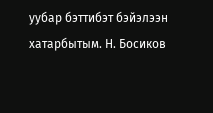уубар бэттибэт бэйэлээн хатарбытым. Н. Босиков